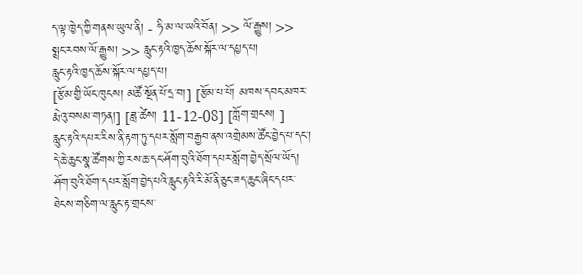ད་ལྟ་ཁྱེད་ཀྱི་གནས་ཡུལ་ནི། - ཧི་མ་ལ་ཡའི་བོན། >> ལོ་རྒྱུས། >> སྨྲང་རབས་ལོ་རྒྱུས། >> རླུང་རྟའི་ཁྱད་ཆོས་སྐོར་ལ་དཔྱད་པ།
རླུང་རྟའི་ཁྱད་ཆོས་སྐོར་ལ་དཔྱད་པ།
[རྩོམ་གྱི་ཡོང་ཁུངས། མཚོ་སྔོན་པོ་དྲ་བ།] [རྩོམ་པ་པོ། མཁས་དབང་མཁར་རྨེའུ་བསམ་གཏན།] [ཟླ་ཚེས། 11-12-08] [ཀློག་གྲངས། ]
རླུང་རྟའི་དཔར་རིས་ནི་རྟག་ཏུ་དཔར་སློག་བརྒྱབ་ནས་འགྲེམས་ཚོང་བྱེད་པ་དང་། དེ་ཆེ་ཆུང་སྣ་ཚོགས་ཀྱི་རས་ཆ་དང་ཤོག་བུའི་ཐོག་དཔར་སློག་བྱེད་སྲོལ་ཡོད། ཤོག་བུའི་ཐོག་དཔར་སློག་བྱེད་པའི་རླུང་རྟའི་རི་མོ་ནི་ཅུང་ཟད་ཆུང་ཞིང་དཔར་ཐེངས་གཅིག་ལ་རླུང་རྟ་གྲངས་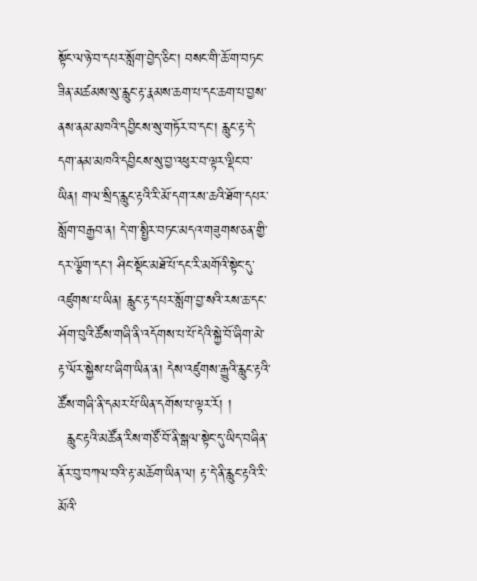སྟོང་ལ་ཉེ་བ་དཔར་སློག་བྱེད་ཅིང་། བསང་གི་ཆོ་ག་བཏང་ཟིན་མཚམས་སུ་རླུང་རྟ་རྣམས་ཆག་པ་དང་ཆག་པ་བྱས་ནས་ནམ་མཁའི་དབྱིངས་སུ་གཏོར་བ་དང་། རླུང་རྟ་དེ་དག་ནམ་མཁའི་དབྱིངས་སུ་བྱ་འཕུར་བ་ལྟར་ལྡིང་བ་ཡིན། གལ་སྲིད་རླུང་རྟའི་རི་མོ་དག་རས་ཆའི་ཐོག་དཔར་སློག་བརྒྱབ་ན། དེ་ག་སྤྱིར་བཏང་མདའ་གཟུགས་ཅན་གྱི་དར་ལྕོག་དང་། ཤིང་སྡོང་མཐོ་པོ་དང་རི་མགོའི་སྟེང་དུ་འཛུགས་པ་ཡིན། རླུང་རྟ་དཔར་སློག་བྱ་སའི་རས་ཆ་དང་ཤོག་བུའི་ཚོས་གཞི་ནི་འདོགས་པ་པོ་དེའི་སྐྱེ་བོ་ཞིག་མེ་རྟ་ལོར་སྐྱེས་པ་ཞིག་ཡིན་ན། དེས་འཛུགས་རྒྱུའི་རླུང་རྟའི་ཚོས་གཞི་ནི་དམར་པོ་ཡིན་དགོས་པ་ལྟར་རོ། །
  རླུང་རྟའི་མཚོན་རིས་གཙོ་བོ་ནི་སྒལ་སྟེང་དུ་ཡིད་བཞིན་ནོར་བུ་བཀལ་བའི་རྟ་མཆོག་ཡིན་ལ། རྟ་དེ་ནི་རླུང་རྟའི་རི་མོའི་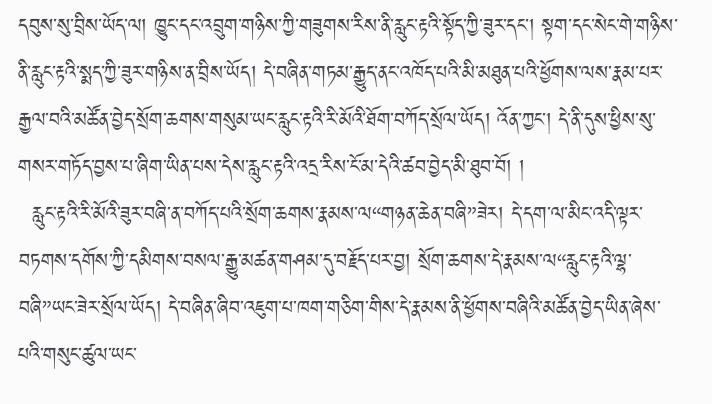དབུས་སུ་བྲིས་ཡོད་ལ། ཁྱུང་དང་འབྲུག་གཉིས་ཀྱི་གཟུགས་རིས་ནི་རླུང་རྟའི་སྟོད་ཀྱི་ཟུར་དང་། སྟག་དང་སེང་གེ་གཉིས་ནི་རླུང་རྟའི་སྨད་ཀྱི་ཟུར་གཉིས་ན་བྲིས་ཡོད། དེ་བཞིན་གཏམ་རྒྱུད་ནང་འཁོད་པའི་མི་མཐུན་པའི་ཕྱོགས་ལས་རྣམ་པར་རྒྱལ་བའི་མཚོན་བྱེད་སྲོག་ཆགས་གསུམ་ཡང་རླུང་རྟའི་རི་མོའི་ཐོག་བཀོད་སྲོལ་ཡོད། འོན་ཀྱང་། དེ་ནི་དུས་ཕྱིས་སུ་གསར་གཏོད་བྱས་པ་ཞིག་ཡིན་པས་དེས་རླུང་རྟའི་འདྲ་རིས་ངོ་མ་དེའི་ཚབ་བྱེད་མི་ཐུབ་བོ། །
  རླུང་རྟའི་རི་མོའི་ཟུར་བཞི་ན་བཀོད་པའི་སྲོག་ཆགས་རྣམས་ལ“གཉན་ཆེན་བཞི”ཟེར། དེ་དག་ལ་མིང་འདི་ལྟར་བཏགས་དགོས་ཀྱི་དམིགས་བསལ་རྒྱུ་མཚན་གཤམ་དུ་བརྗོད་པར་བྱ། སྲོག་ཆགས་དེ་རྣམས་ལ“རླུང་རྟའི་ལྷ་བཞི”ཡང་ཟེར་སྲོལ་ཡོད། དེ་བཞིན་ཞིབ་འཇུག་པ་ཁག་གཅིག་གིས་དེ་རྣམས་ནི་ཕྱོགས་བཞིའི་མཚོན་བྱེད་ཡིན་ཞེས་པའི་གསུང་ཚུལ་ཡང་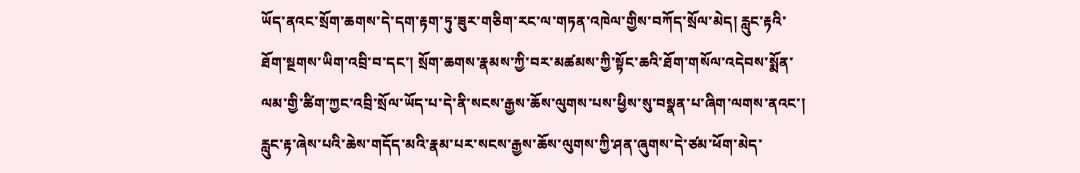ཡོད་ནའང་སྲོག་ཆགས་དེ་དག་རྟག་ཏུ་ཟུར་གཅིག་རང་ལ་གཏན་འཁེལ་གྱིས་བཀོད་སྲོལ་མེད། རླུང་རྟའི་ཐོག་སྔགས་ཡིག་འབྲི་བ་དང་། སྲོག་ཆགས་རྣམས་ཀྱི་བར་མཚམས་ཀྱི་སྟོང་ཆའི་ཐོག་གསོལ་འདེབས་སྨོན་ལམ་གྱི་ཚིག་ཀྱང་འབྲི་སྲོལ་ཡོད་པ་དེ་ནི་སངས་རྒྱས་ཆོས་ལུགས་པས་ཕྱིས་སུ་བསྣན་པ་ཞིག་ལགས་ནའང་། རླུང་རྟ་ཞེས་པའི་ཆེས་གདོད་མའི་རྣམ་པར་སངས་རྒྱས་ཆོས་ལུགས་ཀྱི་ཤན་ཞུགས་དེ་ཙམ་ཕོག་མེད་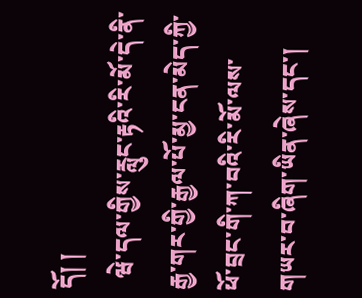དོ། །
  ཝེ་དལ་གྱིས་རླུང་རྟའི་རི་མོ་དེ་ནི་རྒྱ་གར་གྱི་རྒྱལ་པོ་མྱ་ངན་མེད་ཀྱི་ཕོ་བྲང་གི་ཀ་བའི་རི་མོ་ལས་གཡར་བ་ཞིག་ཡིན་ཞེས་དང་།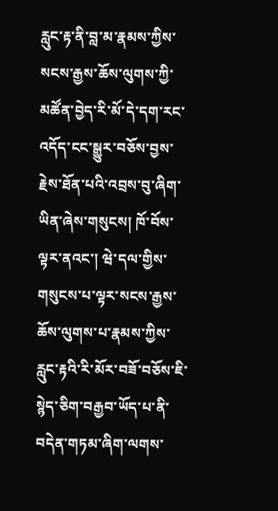རླུང་རྟ་ནི་བླ་མ་རྣམས་ཀྱིས་སངས་རྒྱས་ཆོས་ལུགས་ཀྱི་མཚོན་བྱེད་རི་མོ་དེ་དག་རང་འདོད་ངང་སྒྱུར་བཅོས་བྱས་རྗེས་ཐོན་པའི་འབྲས་བུ་ཞིག་ཡིན་ཞེས་གསུངས། ཁོ་བོས་ལྟར་ནའང་། ཝེ་དལ་གྱིས་གསུངས་པ་ལྟར་སངས་རྒྱས་ཆོས་ལུགས་པ་རྣམས་ཀྱིས་རླུང་རྟའི་རི་མོར་བཟོ་བཅོས་ཇི་སྙེད་ཅིག་བརྒྱབ་ཡོད་པ་ནི་བདེན་གཏམ་ཞིག་ལགས་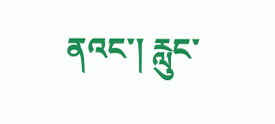ནའང་། རླུང་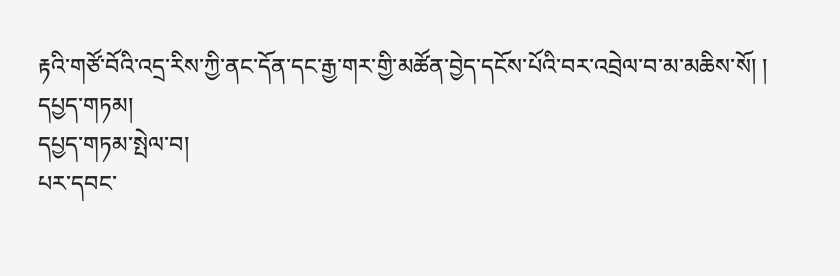རྟའི་གཙོ་བོའི་འདྲ་རིས་ཀྱི་ནང་དོན་དང་རྒྱ་གར་གྱི་མཚོན་བྱེད་དངོས་པོའི་བར་འབྲེལ་བ་མ་མཆིས་སོ། །
དཔྱད་གཏམ།
དཔྱད་གཏམ་སྤེལ་བ།
པར་དབང་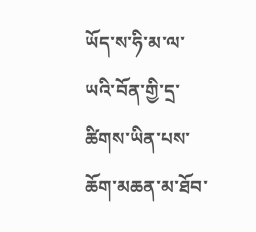ཡོད་ས་ཧི་མ་ལ་ཡའི་བོན་གྱི་དྲ་ཚིགས་ཡིན་པས་ཆོག་མཆན་མ་ཐོབ་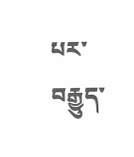པར་བརྒྱུད་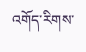འགོད་རིགས་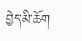བྱེད་མི་ཆོག